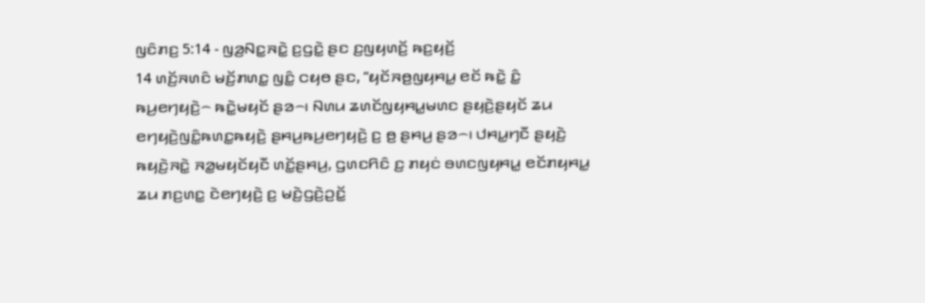ꤜꤢꤨꤊꤢ꤬ 5:14 - ꤜꤤ꤬ꤡꤢ꤭ꤏꤢꤧ꤭ ꤢ꤬ꤞꤢꤧ꤭ ꤔꤢ ꤢ꤬ꤜꤟꤛꤢꤩ꤬ ꤒꤢ꤬ꤟꤢꤩ꤬
14 ꤛꤢꤩ꤬ꤏꤛꤢꤨ ꤗꤢꤩ꤬ꤊꤛꤢ꤭ ꤜꤢꤨ꤭ ꤍꤟꤥ ꤔꤢ, “ꤟꤢꤩꤏꤥ꤬ꤜꤟꤌꤣ꤭ ꤕꤢꤩ ꤒꤢꤧ꤭ ꤢꤨ꤭ ꤒꤣ꤬ꤕꤚꤟꤢꤧ꤬꤮ ꤒꤢꤧ꤭ꤗꤟꤢꤩ ꤔꤤ꤮꤯ ꤡꤛꤣ ꤘꤛꤢꤩꤜꤟꤌꤣ꤭ꤗꤛꤢ ꤔꤟꤢꤧ꤬ꤔꤟꤢꤩ ꤘꤣ ꤕꤚꤟꤢꤧ꤬ꤜꤢꤨ꤭ꤒꤛꤢ꤭ꤒꤟꤢꤧ꤬ ꤔꤌꤣ꤬ꤒꤣ꤬ꤕꤚꤟꤢꤧ꤬ ꤢ꤬ ꤥ꤬ ꤔꤌꤣ꤬ ꤔꤤ꤮꤯ ꤓꤌꤣ꤭ꤚꤢꤪ ꤔꤟꤢꤧ꤬ ꤒꤟꤢꤧ꤬ꤏꤢꤧ꤭ ꤏꤤ꤭ꤗꤟꤢꤩꤟꤢꤪ ꤛꤢꤩ꤭ꤔꤌꤣ꤬, ꤞꤛꤢꤖꤢꤨ ꤢ꤬ ꤊꤟꤢꤦ ꤋꤛꤢꤜꤟꤌꤣ꤭ ꤕꤢꤩꤊꤟꤌꤣ꤭ ꤘꤣ ꤊꤢ꤬ꤛꤢ꤭ ꤢꤧꤕꤚꤟꤢꤧ꤬ ꤢ꤬ ꤗꤢꤧ꤬ꤞꤢꤧ꤬ꤑꤢꤩ꤭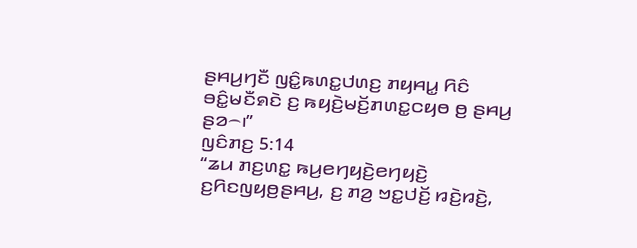ꤔꤌꤣ꤬ꤚꤢꤪ ꤜꤢꤨ꤭ꤒꤛꤢ꤭ꤓꤛꤢ꤬ ꤊꤟꤌꤣ꤭ ꤖꤢꤨ ꤋꤢꤨ꤭ꤗꤢꤪꤎꤢꤧ ꤢ꤬ ꤒꤟꤢꤧ꤬ꤗꤢꤩ꤬ꤊꤛꤢ꤭ꤍꤟꤥ ꤥ꤬ ꤔꤌꤣ꤬ ꤔꤤ꤮꤯”
ꤜꤢꤨꤊꤢ꤬ 5:14
“ꤘꤣ ꤊꤢ꤬ꤛꤢ꤭ ꤒꤣ꤬ꤕꤚꤟꤢꤧ꤬ꤕꤚꤟꤢꤧ꤬ ꤢ꤬ꤖꤢꤜꤟꤥ꤬ꤔꤌꤣ꤬, ꤢ꤬ ꤊꤤ꤬ ꤠꤢ꤭ꤓꤢꤩ꤬ ꤙꤢꤧ꤬ꤙꤢꤧ꤬,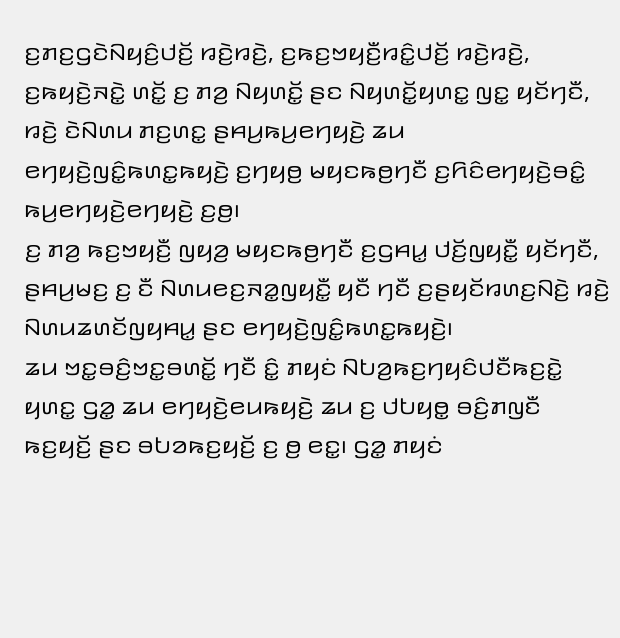ꤢ꤬ꤊꤢ꤬ꤞꤢꤧꤡꤟꤢꤨ꤬ꤓꤢꤩ꤬ ꤙꤢꤧ꤬ꤙꤢꤧ꤬, ꤢ꤬ꤒꤢ꤬ꤠꤟꤢꤪ꤬ꤙꤢꤨ꤭ꤓꤢꤩ꤬ ꤙꤢꤧ꤬ꤙꤢꤧ꤬, ꤢ꤬ꤒꤟꤢꤧ꤬ꤏꤢꤧ꤭ ꤛꤢꤩ꤭ ꤢ꤬ ꤊꤤ꤬ ꤡꤟꤛꤢꤩ꤭ ꤔꤢ ꤡꤟꤛꤢꤩ꤭ꤟꤛꤢ꤭ ꤜꤢ꤭ ꤟꤢꤩꤚꤢꤪ, ꤙꤢꤧ꤬ ꤢꤧꤡꤛꤣ ꤊꤢ꤬ꤛꤢ꤭ ꤔꤌꤣ꤬ꤒꤣ꤬ꤕꤚꤟꤢꤧ꤬ ꤘꤣ ꤕꤚꤟꤢꤧ꤬ꤜꤢꤨ꤭ꤒꤛꤢ꤭ꤒꤟꤢꤧ꤬ ꤢ꤬ꤚꤟꤥ꤬ ꤗꤟꤢꤒꤥ꤬ꤚꤢꤪ ꤢ꤬ꤖꤢꤨꤕꤚꤟꤢꤧ꤬ꤋꤢꤨ꤭ ꤒꤣ꤬ꤕꤚꤟꤢꤧ꤬ꤕꤚꤟꤢꤧ꤬ ꤢ꤬ꤥ꤬꤯
ꤢ꤬ ꤊꤤ꤬ ꤒꤢ꤬ꤠꤟꤢꤪ꤬ ꤜꤟꤤ꤬ ꤗꤟꤢꤒꤥ꤬ꤚꤢꤪ ꤢ꤬ꤞꤌꤣ꤭ ꤓꤢꤩ꤬ꤜꤟꤢꤪ꤭ ꤟꤢꤩꤚꤢꤪ, ꤔꤌꤣ꤬ꤗꤢ꤬ ꤢ꤬ ꤢꤪ ꤡꤛꤣꤕꤢ꤬ꤏꤤ꤭ꤜꤟꤢꤪ꤭ ꤟꤢꤪ ꤚꤢꤪ ꤢ꤬ꤔꤟꤢꤩꤙꤛꤢ꤬ꤡꤢꤧ꤬ ꤙꤢꤧ꤬ ꤡꤛꤣꤘꤛꤢꤩꤜꤟꤌꤣ꤭ ꤔꤢ ꤕꤚꤟꤢꤧ꤬ꤜꤢꤨ꤭ꤒꤛꤢ꤭ꤒꤟꤢꤧ꤬꤯
ꤘꤣ ꤠꤢ꤭ꤋꤢꤨ꤬ꤠꤢ꤭ꤋꤛꤢꤩ꤭ ꤚꤢꤪ ꤢꤨ꤭ ꤊꤟꤢꤦ ꤡꤝꤤ꤬ꤒꤢ꤬ꤚꤟꤢꤨꤓꤢꤪꤒꤢ꤬ꤢꤧ꤭ ꤟꤛꤢ꤭ ꤞꤤ꤭ ꤘꤣ ꤕꤚꤟꤢꤧ꤬ꤕꤣꤒꤟꤢꤧ꤬ ꤘꤣ ꤢ꤬ ꤓꤝꤟꤥ꤭ ꤋꤢꤨ꤬ꤊꤜꤢꤪ ꤒꤢ꤬ꤟꤢꤩ꤬ ꤔꤢ ꤋꤝꤤꤒꤢ꤬ꤟꤢꤩ꤬ ꤢ꤬ ꤥ꤬ ꤕꤢ꤭꤯ ꤞꤤ꤭ ꤊꤟꤢꤦ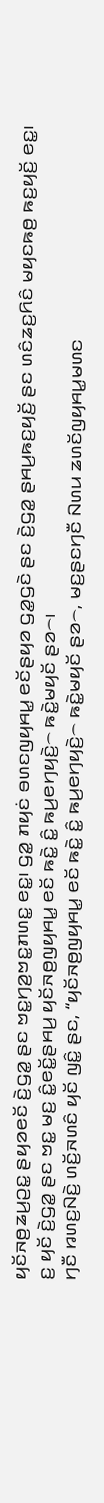ꤟꤢꤩꤏꤥ꤬ꤘꤣ꤬ꤑꤢ꤭ ꤔꤟꤤꤕꤢꤩ ꤢꤧ꤬ꤞꤤ꤭ ꤔꤢ ꤠꤢ꤭ꤚꤤ꤬ꤠꤢ꤭ꤊꤛꤢ꤭ ꤕꤢ꤭꤯ ꤞꤤ꤭ ꤊꤟꤢꤦ ꤋꤛꤢꤜꤟꤌꤣ꤭ ꤕꤢꤩꤔꤟꤤ ꤞꤤ꤭ꤞꤢꤧ ꤔꤢ ꤢꤧ꤬ꤞꤤ꤭ ꤔꤌꤣ꤬ꤒꤢ꤬ꤟꤢꤩ꤬ ꤔꤢ ꤛꤢꤨꤘꤢ꤬ꤖꤢꤨ ꤗꤟꤢꤒꤥ꤬ ꤒꤢ꤬ꤟꤢꤩ꤬ ꤕꤢ꤭꤯
ꤢ꤬ ꤟꤢꤩ ꤢꤧ꤬ꤞꤤ꤭ ꤔꤢ ꤠꤢ꤭ ꤗꤢ꤬ ꤢꤨ꤭ꤕꤢꤩ꤭ꤔꤌꤣ꤬ ꤟꤢꤩꤏꤥ꤬ꤜꤟꤌꤣ꤭ ꤕꤢꤩ ꤒꤢꤧ꤭ ꤢꤨ꤭ ꤒꤣ꤬ꤕꤚꤟꤢꤧ꤬꤮ ꤒꤢꤧ꤭ꤗꤟꤢꤩ ꤔꤤ꤮꤯
ꤚꤢꤪ ꤙꤛꤢ꤬ꤡꤢꤧ꤬ ꤛꤢꤩ꤬ꤏꤛꤢꤨ ꤟꤢꤩ ꤜꤢꤨ꤭ ꤔꤢ, “ꤟꤢꤩꤏꤥ꤬ꤜꤟꤌꤣ꤭ ꤕꤢꤩ ꤒꤢꤧ꤭ ꤢꤨ꤭ ꤒꤣ꤬ꤕꤚꤟꤢꤧ꤬꤮ ꤒꤢꤧ꤭ꤗꤟꤢꤩ ꤔꤤ꤮, ꤗꤢ꤬ꤔꤢꤚꤢꤪ ꤡꤛꤣ ꤘꤛꤢꤩꤜꤟꤌꤣ꤭ꤗꤛꤢ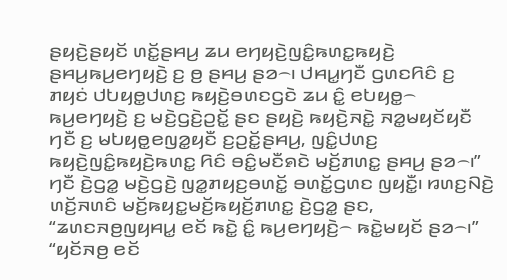ꤔꤟꤢꤧ꤬ꤔꤟꤢꤩ ꤛꤢꤩ꤭ꤔꤌꤣ꤬ ꤘꤣ ꤕꤚꤟꤢꤧ꤬ꤜꤢꤨ꤭ꤒꤛꤢ꤭ꤒꤟꤢꤧ꤬ ꤔꤌꤣ꤬ꤒꤣ꤬ꤕꤚꤟꤢꤧ꤬ ꤢ꤬ ꤥ꤬ ꤔꤌꤣ꤬ ꤔꤤ꤮꤯ ꤓꤌꤣ꤭ꤚꤢꤪ ꤞꤛꤢꤖꤢꤨ ꤢ꤬ ꤊꤟꤢꤦ ꤓꤝꤟꤥ꤭ꤓꤛꤢ꤬ ꤒꤟꤢꤧ꤬ꤋꤛꤢꤞꤢꤧ ꤘꤣ ꤢꤨ꤭ ꤕꤝꤟꤥ꤭꤮ ꤒꤣ꤬ꤕꤚꤟꤢꤧ꤬ ꤢ꤬ ꤗꤢꤧ꤬ꤞꤢꤧ꤬ꤑꤢꤩ꤭ ꤔꤢ ꤔꤟꤢꤧ꤬ ꤒꤟꤢꤧ꤬ꤏꤢꤧ꤭ ꤏꤤ꤭ꤗꤟꤢꤩꤟꤢꤪ ꤚꤢꤪ ꤢ꤬ ꤗꤝꤟꤥ꤭ꤕꤜꤤ꤭ꤟꤢꤪ ꤢ꤬ꤑꤢꤩ꤭ꤔꤌꤣ꤬, ꤜꤢꤨ꤭ꤓꤛꤢ꤬ ꤒꤟꤢꤧ꤬ꤜꤢꤨ꤭ꤒꤟꤢꤧ꤬ꤒꤛꤢ꤭ ꤖꤢꤨ ꤋꤢꤨ꤭ꤗꤢꤪꤎꤢꤧ ꤗꤢꤩ꤬ꤊꤛꤢ꤭ ꤔꤌꤣ꤬ ꤔꤤ꤮꤯”
ꤚꤢꤪ ꤢꤧ꤬ꤞꤤ꤭ ꤗꤢꤧ꤬ꤞꤢꤧ꤬ ꤜꤤ꤭ꤊꤟꤢ꤬ꤋꤛꤢꤩ꤭ ꤋꤛꤢꤩ꤭ꤞꤛꤢ ꤜꤟꤢꤪ꤭꤯ ꤙꤛꤢ꤬ꤡꤢꤧ꤬ ꤛꤢꤩ꤬ꤏꤛꤢꤨ ꤗꤢꤩ꤬ꤒꤟꤢ꤭ꤗꤢꤩ꤬ꤒꤟꤢꤩ꤬ꤊꤛꤢ꤭ ꤢꤧ꤬ꤞꤤ꤭ ꤔꤢ, “ꤘꤛꤢꤏꤥ꤬ꤜꤟꤌꤣ꤭ ꤕꤢꤩ ꤒꤢꤧ꤭ ꤢꤨ꤭ ꤒꤣ꤬ꤕꤚꤟꤢꤧ꤬꤮ ꤒꤢꤧ꤭ꤗꤟꤢꤩ ꤔꤤ꤮꤯”
“ꤟꤢꤩꤏꤥ꤬ ꤕꤢꤩ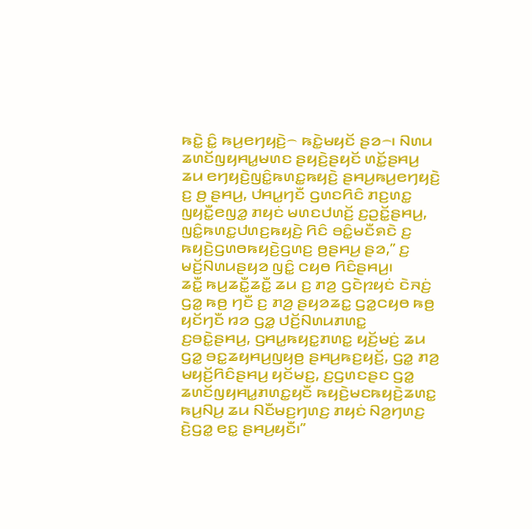ꤒꤢꤧ꤭ ꤢꤨ꤭ ꤒꤣ꤬ꤕꤚꤟꤢꤧ꤬꤮ ꤒꤢꤧ꤭ꤗꤟꤢꤩ ꤔꤤ꤮꤯ ꤡꤛꤣ ꤘꤛꤢꤩꤜꤟꤌꤣ꤭ꤗꤛꤢ ꤔꤟꤢꤧ꤬ꤔꤟꤢꤩ ꤛꤢꤩ꤭ꤔꤌꤣ꤬ ꤘꤣ ꤕꤚꤟꤢꤧ꤬ꤜꤢꤨ꤭ꤒꤛꤢ꤭ꤒꤟꤢꤧ꤬ ꤔꤌꤣ꤬ꤒꤣ꤬ꤕꤚꤟꤢꤧ꤬ ꤢ꤬ ꤥ꤬ ꤔꤌꤣ꤬, ꤓꤌꤣ꤭ꤚꤢꤪ ꤞꤛꤢꤖꤢꤨ ꤊꤢ꤬ꤛꤢ꤭ ꤜꤟꤢꤪ꤭ꤕꤜꤤ꤭ ꤊꤟꤢꤦ ꤗꤛꤢꤓꤛꤢꤩ꤬ ꤢ꤬ꤑꤢꤩ꤭ꤔꤌꤣ꤬, ꤜꤢꤨ꤭ꤒꤛꤢ꤭ꤓꤛꤢ꤬ꤒꤟꤢꤧ꤬ ꤖꤢꤨ ꤋꤢꤨ꤭ꤗꤢꤪꤎꤢꤧ ꤢ꤬ ꤒꤟꤢꤧ꤬ꤞꤛꤥꤒꤟꤢꤧ꤬ꤞꤛꤢ꤬ ꤥ꤬ꤔꤌꤣ꤬ ꤔꤤ,” ꤢ꤬ ꤗꤢꤩ꤬ꤡꤛꤣꤔꤟꤤ ꤜꤢꤨ꤭ ꤍꤟꤥ ꤖꤢꤨꤔꤌꤣ꤬꤯
ꤘꤢꤪ꤭ ꤒꤣ꤬ꤘꤢꤪ꤭ꤘꤢꤪ꤭ ꤘꤣ ꤢ꤬ ꤊꤤ꤬ ꤞꤢꤧꤐꤟꤢꤦ ꤢꤧꤏꤢꤦ꤬ ꤞꤤ꤭ ꤒꤥ꤬ ꤚꤢꤪ ꤢ꤬ ꤊꤤ꤬ ꤔꤟꤤꤘꤢ꤭ ꤞꤤ꤭ꤍꤟꤥ ꤒꤥ꤬ ꤟꤢꤩꤚꤢꤪ ꤙꤤ ꤞꤤ꤭ ꤓꤢꤩ꤬ꤡꤛꤣꤊꤛꤢ꤭ ꤢ꤬ꤋꤢꤧ꤭ꤔꤌꤣ꤬, ꤞꤌꤣ꤭ꤒꤟꤢ꤭ꤊꤛꤢ꤭ ꤟꤢꤩ꤬ꤗꤢꤦ꤬ ꤘꤣ ꤞꤤ꤭ ꤋꤢ꤭ꤘꤟꤌꤣ꤬ꤜꤟꤥ꤬ ꤔꤌꤣ꤬ꤒꤢ꤬ꤟꤢꤩ꤬, ꤞꤤ꤭ ꤊꤤ꤬ ꤗꤟꤢꤩ꤬ꤖꤢꤨꤔꤌꤣ꤬ ꤟꤢꤩꤗꤢ꤬, ꤢ꤬ꤞꤛꤢꤔꤢ ꤞꤤ꤭ ꤘꤛꤢꤩꤜꤟꤌꤣ꤭ꤊꤛꤢ꤭ꤟꤢꤪ ꤒꤟꤢꤧ꤬ꤗꤢꤒꤟꤢꤧ꤬ꤘꤛꤢ꤭ ꤒꤣ꤬ꤡꤣ꤬ ꤘꤣ ꤡꤢꤪꤗꤢ꤬ꤚꤛꤢ꤬ ꤊꤟꤢꤦ ꤡꤤ꤬ꤚꤛꤢ꤬ ꤢꤧ꤬ꤞꤤ꤭ ꤕꤢ꤭ ꤔꤌꤣ꤬ꤟꤢꤪ꤯”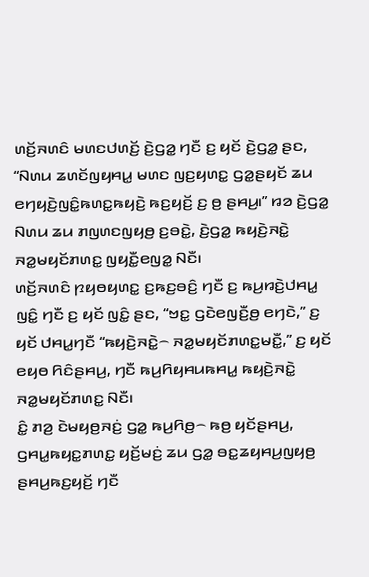ꤛꤢꤩ꤬ꤏꤛꤢꤨ ꤗꤛꤢꤓꤛꤢꤩ꤬ ꤢꤧ꤬ꤞꤤ꤭ ꤚꤢꤪ ꤢ꤬ ꤟꤢꤩ ꤢꤧ꤬ꤞꤤ꤭ ꤔꤢ, “ꤡꤛꤣ ꤘꤛꤢꤩꤜꤟꤌꤣ꤭ ꤗꤛꤢ ꤜꤢ꤬ꤟꤛꤢ꤭ ꤞꤤ꤭ꤔꤟꤢꤩ ꤘꤣ ꤕꤚꤟꤢꤧ꤬ꤜꤢꤨ꤭ꤒꤛꤢ꤭ꤒꤟꤢꤧ꤬ ꤒꤢ꤬ꤟꤢꤩ꤬ ꤢ꤬ ꤥ꤬ ꤔꤌꤣ꤬꤯” ꤙꤤ ꤢꤧ꤬ꤞꤤ꤭ ꤡꤛꤣ ꤘꤣ ꤊꤜꤛꤢꤜꤟꤥ꤬ ꤢ꤬ꤋꤢꤧ꤭, ꤢꤧ꤬ꤞꤤ꤭ ꤒꤟꤢꤧ꤬ꤏꤢꤧ꤭ ꤏꤤ꤭ꤗꤟꤢꤩꤊꤛꤢ꤭ ꤜꤟꤢꤪ꤭ꤕꤜꤤ꤭ ꤡꤢꤪ꤯
ꤛꤢꤩ꤬ꤏꤛꤢꤨ ꤐꤟꤥꤟꤛꤢ꤭ ꤢ꤬ꤒꤢ꤬ꤋꤢꤨ꤬ ꤚꤢꤪ ꤢ꤬ ꤒꤣ꤬ꤙꤢꤧ꤬ꤓꤌꤣ꤭ ꤜꤢꤨ꤭ ꤚꤢꤪ ꤢ꤬ ꤟꤢꤩ ꤜꤢꤨ꤭ ꤔꤢ, “ꤠꤢ꤭ ꤞꤢꤧꤕꤜꤢꤪ꤬ꤥ꤬ ꤕꤚꤢꤧ,” ꤢ꤬ ꤟꤢꤩ ꤓꤌꤣ꤭ꤚꤢꤪ “ꤒꤟꤢꤧ꤬ꤏꤢꤧ꤭꤮ ꤏꤤ꤭ꤗꤟꤢꤩꤊꤛꤢ꤭ꤗꤢꤪ꤭,” ꤢ꤬ ꤟꤢꤩ ꤕꤟꤥ ꤖꤢꤨꤔꤌꤣ꤬, ꤚꤢꤪ ꤒꤣ꤬ꤖꤟꤌꤣꤒꤌꤣ꤭ ꤒꤟꤢꤧ꤬ꤏꤢꤧ꤭ ꤏꤤ꤭ꤗꤟꤢꤩꤊꤛꤢ꤭ ꤡꤢꤪ꤯
ꤢꤨ꤭ ꤊꤤ꤬ ꤢꤧꤗꤟꤥ꤬ꤏꤢꤦ꤬ ꤞꤤ꤭ ꤒꤣ꤬ꤖꤥ꤬꤮ ꤒꤥ꤬ ꤟꤢꤩꤔꤌꤣ꤬, ꤞꤌꤣ꤭ꤒꤟꤢ꤭ꤊꤛꤢ꤭ ꤟꤢꤩ꤬ꤗꤢꤦ꤬ ꤘꤣ ꤞꤤ꤭ ꤋꤢ꤭ꤘꤟꤌꤣ꤬ꤜꤟꤥ꤬ ꤔꤌꤣ꤬ꤒꤢ꤬ꤟꤢꤩ꤬ ꤚꤢꤪ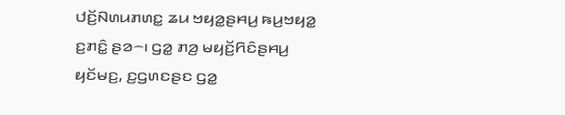ꤓꤢꤩ꤬ꤡꤛꤣꤊꤛꤢ꤭ ꤘꤣ ꤠꤟꤤ꤭ꤔꤌꤣ꤬ ꤒꤣ꤬ꤠꤟꤤ꤭ ꤢ꤬ꤊꤢꤨ꤭ ꤔꤤ꤮꤯ ꤞꤤ꤭ ꤊꤤ꤬ ꤗꤟꤢꤩ꤬ꤖꤢꤨꤔꤌꤣ꤬ ꤟꤢꤩꤗꤢ꤬, ꤢ꤬ꤞꤛꤢꤔꤢ ꤞꤤ꤭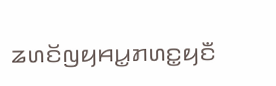ꤘꤛꤢꤩꤜꤟꤌꤣ꤭ꤊꤛꤢ꤭ꤟꤢꤪ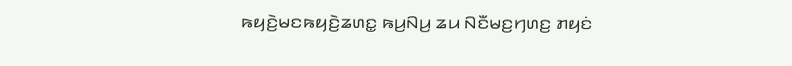ꤒꤟꤢꤧ꤬ꤗꤢꤒꤟꤢꤧ꤬ꤘꤛꤢ꤭ ꤒꤣ꤬ꤡꤣ꤬ ꤘꤣ ꤡꤢꤪꤗꤢ꤬ꤚꤛꤢ꤬ ꤊꤟꤢꤦ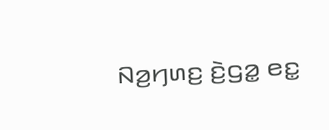ꤡꤤ꤬ꤚꤛꤢ꤬ ꤢꤧ꤬ꤞꤤ꤭ ꤕꤢ꤭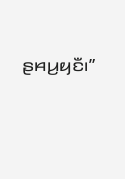ꤔꤌꤣ꤬ꤟꤢꤪ꤯”